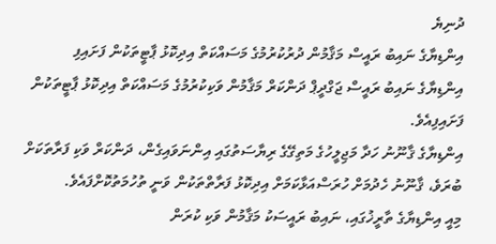ދުނިޔެ
އިންޑިޔާގެ ނައިބު ރައީސް މަޤާމުން ދުރުކުރުމުގެ މަސައްކަތް އިދިކޮޅު ޕާޓީތަކުން ފަށައިފި
އިންޑިޔާގެ ނައިބު ރައީސް ޖަގްދީޕް ދަންކަރް މަޤާމުން ވަކިކުރުމުގެ މަސައްކަތް އިދިކޮޅު ޕާޓީތަކުން ފަށައިފިއެވެ.
އިންޑިޔާގެ ޤާނޫނު ހަދާ މަޖިލީހުގެ މަތިގޭގެ ރިޔާސަތުގައި އިންނަވައިގެން، ދަންކަރް ވަކި ފަރާތަކަށް ބުރަވެ، ޤާނޫނު ހެދުމަށް ހުރަސްއަޅާކަމަށް އިދިކޮޅު ފަރާތްތަކުން ވަނީ ތުހުމަތުކޮށްފައެވެ.
މިއީ އިންޑިޔާގެ ތާރީޚުގައި، ނައިބު ރައީސަކު މަޤާމުން ވަކި ކުރަން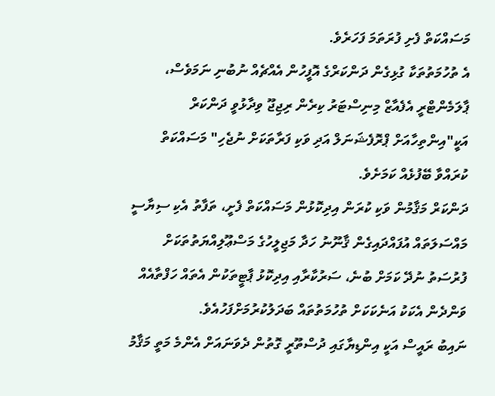މަސައްކަތް ފެށި ފުރަތަމަ ފަހަރެވެ.
އެ ތުހުމަތުތަކާ ގުޅިގެން ދަންކަރްގެ އޮފީހުން އެއްޗެއް ނުބުނި ނަމަވެސް، ޕާލަމެންޓްރީ އެފެއާޒް މިނިސްޓަރު ކިރެން ރިޖިޖޫ ވިދާޅުވީ ދަންކަރް އަކީ"އިންތިހާއަށް ޕްރޮފެޝަނަލް އަދި ވަކި ފަރާތަކަށް ނުޖެހި" މަސައްކަތް ކުރައްވާ ބޭފުޅެއް ކަމަށެވެ.
ދަންކަރް މަޤާމުން ވަކި ކުރަން އިދިކޮޅުން މަސައްކަތް ފެށީ، ތަފާތު އެކި ސިޔާސީ މައްސަލަތައް އުފައްދައިގެން ޤާނޫނު ހަދާ މަޖިލީހުގެ މަސްޢޫލިއްޔަތުތަކަށް ފުރުސަތު ނުދޭ ކަމަށް ބުނެ، ސަރުކާރާއި އިދިކޮޅު ޕާޓީތަކުން އެތައް ހަފްތާއެއް ވަންދެން އެކަކު އަނެކަކަށް ތުހުމަތުތައް ބަދަލުކުރުމަށްފަހުއެވެ.
ނައިބު ރައީސް އަކީ އިންޑިޔާގައި ދުސްތޫރީ ގޮތުން ދެވަނައަށް އެންމެ މަތީ މަޤާމު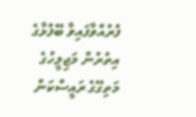ފުރުއްވާފައިވާ ބޭފުޅާގެ އިތުރުން މަޖިލީހުގެ މަތިގޭގެ ރައީސްކަން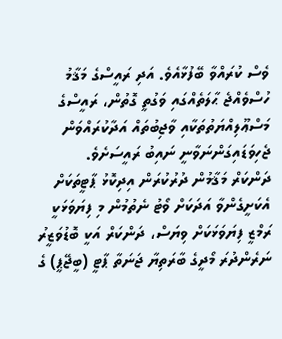ވެސް ކުރައްވާ ބޭފުޅާއެވެ. އަދި ރައީސްގެ މަޤާމު ހުސްވެއްޖެ ޙާލަތެއްގައި ވަގުތީ ގޮތުން، ރައީސްގެ މަސްޢޫލިއްޔަތުތަކާއި ވާޖިބުތައް އަދާކުރައްވަން ޖެހިވަޑައިގަންނަވާނީ ނައިބު ރައީސަށެވެ.
ދަންކަރް މަޤާމުން ދުރުކުރަން އިދިކޮޅު ޕާޓީތަކަށް އެކަށީގެންވާ އަދަކަށް ވޯޓު ނެތުމުން މި ފިޔަވަޅަކީ ރަމްޒީ ފިޔަވަޅަކަށް ވިޔަސް، ދަންކަރް އަކީ ބޮޑުވަޒީރު ނަރެންދުރަ މޯދީގެ ބާރަތިޔާ ޖަނަތާ ޕާޓީ (ބީޖޭޕީ) ގެ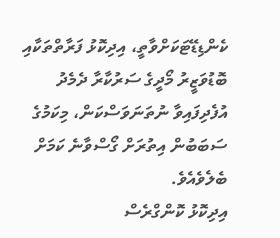ކެންޑިޑޭޓަކަށްވާތީ، އިދިކޮޅު ފަރާތްތަކާއި ބޮޑުވަޒީރު މޯދީގެ ސަރުކާރާ ދެމެދު އުފެދިފައިވާ ނުތަނަވަސްކަން، މިކަމުގެ ސަބަބުން އިތުރަށް ގޯސްވާނެ ކަމަށް ބެލެވެއެވެ.
އިދިކޮޅު ކޮންގްރެސް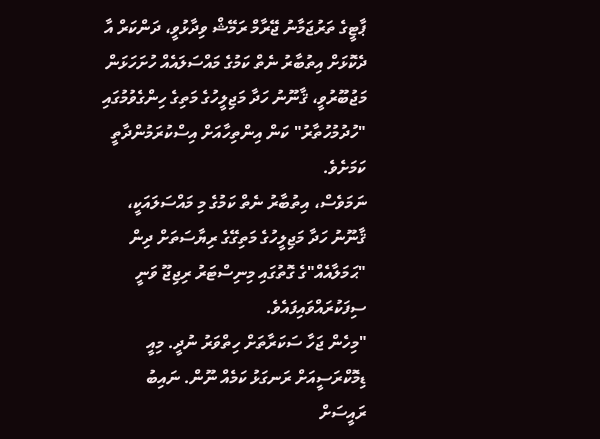ޕާޓީގެ ތަރުޖަމާނު ޖޭރާމް ރަމޭޝް ވިދާޅުވީ، ދަންކަރް އާ ދެކޮޅަށް އިތުބާރު ނެތް ކަމުގެ މައްސަލައެއް ހުށަހަޅަން މަޖުބޫރުވީ، ޤާނޫނު ހަދާ މަޖިލީހުގެ މަތިގެ ހިންގެވުމުގައި "ހުދުމުހުތާރު" ކަން އިންތިހާއަށް އިސްކުރަމުންދާތީ ކަމަށެވެ.
ނަމަވެސް، އިތުބާރު ނެތް ކަމުގެ މި މައްސަލައަކީ، ޤާނޫނު ހަދާ މަޖިލީހުގެ މަތިގޭގެ ރިޔާސަތަށް ދިން "ޙަމަލާއެއް"ގެ ގޮތުގައި މިނިސްޓަރު ރިޖިޖޫ ވަނީ ސިފަކުރައްވައިފައެވެ.
"މިހެން ޖަހާ ސަކަރާތަށް ހިތްވަރު ނުދީ. މިއީ ޑިމޮކްރަސީއަށް ރަނގަޅު ކަމެއް ނޫން. ނައިބު ރައީސަށް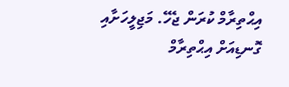އިޙްތިރާމް ކުރަން ޖެހޭ. މަޖިލީހަށާއި ގޮނޑިއަށް އިޙްތިރާމް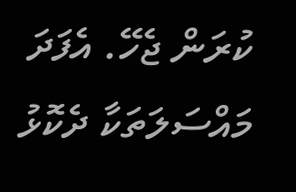ކުރަން ޖެހޭ. އެފަދަ މައްސަލަތަކާ ދެކޮޅު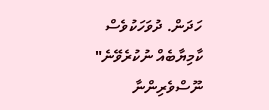ހަދަން. ދުވަހަކުވެސް ކާމިޔާބެއް ނުކުރެވޭނެ" ނޫސްވެރިންނާ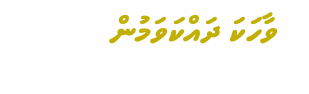ވާހަކަ ދައްކަވަމުން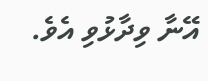އޭނާ ވިދާޅުވި އެވެ.